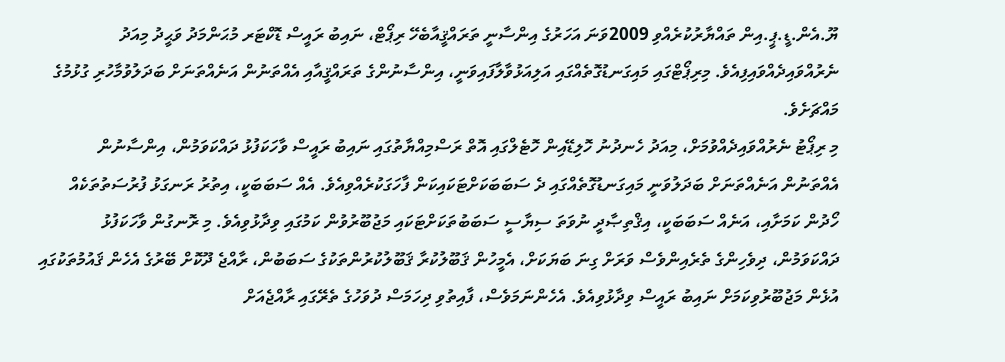ޔޫ.އެން.ޑީ.ޕީ.އިން ތައްޔާރުކުރެއްވި 2009ވަނަ އަހަރުގެ އިންސާނީ ތަރައްޤީއާބެހޭ ރިޕޯޓް، ނައިބު ރައީސް ޑޮކްޓަރ މުޙަންމަދު ވަޙީދު މިއަދު ނެރުއްވައިދެއްވައިފިއެވެ. މިރިޕޯޓްގައި މައިގަނޑުގޮތެއްގައި އަލިއަޅުވާލާފައިވަނީ، އިންސާނުންގެ ތަރައްޤީއާއި އެއްތަނުން އަނެއްތަނަށް ބަދަލުވުމާހުރި ގުޅުމުގެ މައްޗަށެވެ.
މި ރިޕޯޓު ނެރުއްވައިދެއްވުމަށް، މިއަދު ހެނދުނު ހޮލިޑޭއިން ހޮޓެލްގައި އޮތް ރަސްމިއްޔާތުގައި ނައިބު ރައީސް ވާހަކަފުޅު ދައްކަވަމުން، އިންސާނުން އެއްތަނުން އަނެއްތަނަށް ބަދަލުވަނީ މައިގަނޑުގޮތެއްގައި ދެ ސަބަބަކަށްޓަކައިކަން ފާހަގަކުރެއްވިއެވެ. އެއް ސަބަބަކީ، އިތުރު ރަނގަޅު ފުރުސަތުތަކެއް ހޯދުން ކަމަށާއި، އަނެއް ސަބަބަކީ، އިޤްތިޞާދީ ނުވަތަ ސިޔާސީ ސަބަބުތަކަށްޓަކައި މަޖުބޫރުވުން ކަމުގައި ވިދާޅުވިއެވެ. މި ރޮނގުން ވާހަކަފުޅު ދައްކަވަމުން، ދިވެހިންގެ ތެރެއިންވެސް ވަރަށް ގިނަ ބަޔަކަށް، އެމީހުން ޤަބޫލުކުރާ ޤަބޫލުކުރުންތަކުގެ ސަބަބުން، ރާއްޖެ ދޫކޮށް ބޭރުގެ އެހެން ޤައުމުތަކުގައި އުޅެން މަޖުބޫރުވިކަމަށް ނައިބު ރައީސް ވިދާޅުވިއެވެ. އެހެންނަމަވެސް، ފާއިތުވި ދިހަމަސް ދުވަހުގެ ތެރޭގައި ރާއްޖެއަށް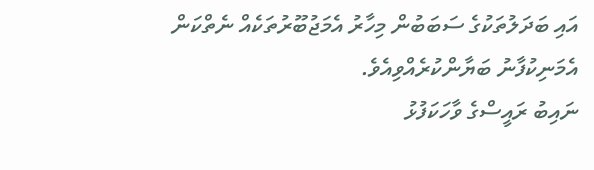އައި ބަދަލުތަކުގެ ސަބަބުން މިހާރު އެމަޖުބޫރުތަކެއް ނެތްކަން އެމަނިކުފާނު ބަޔާންކުރެއްވިއެވެ.
ނައިބު ރައީސްގެ ވާހަކަފުޅު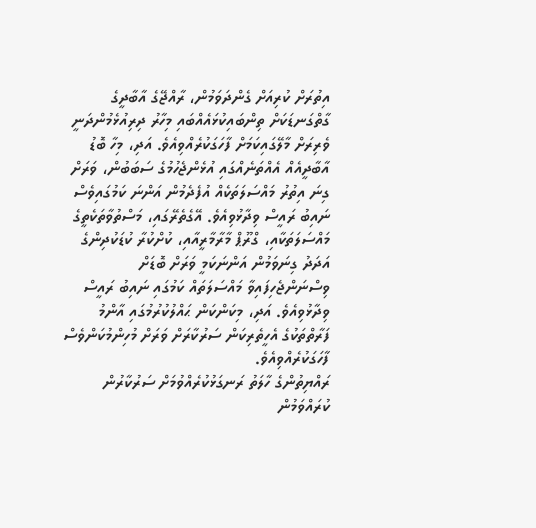އިތުރަށް ކުރިއަށް ގެންދަވަމުން، ރާއްޖޭގެ އާބާދީގެ ގާތްގަނޑަކަށް ތިންބައިކުޅައެއްބައި މިހާރު ދިރިއުޅެމުންދަނީ ވެރިރަށް މާލޭގައިކަމަށް ފާހަގަކުރެއްވިއެވެ. އަދި، މިހާ ބޮޑު އާބާދީއެއް އެއްތަނެއްގައި އުޅެންޖެހުމުގެ ސަބަބުން، ވަރަށް ގިނަ އިތުރު މައްސަލަތަކެއް އުފެދެމުން އަންނަ ކަމުގައިވެސް ނައިބު ރައީސް ވިދާޅުވިއެވެ. އޭގެތެރޭގައި، މަސްތުވާތަކެތީގެ މައްސަލަތަކާއި، ގްރޫޕް މާރާމާރީއާއި، ކުށްކުރާ ކުޑަކުދިންގެ އަދަދު ގިނަވަމުން އަންނަކަމީ ވަރަށް ބޮޑަށް ވިސްނަންޖެހިފައިވާ މައްސަލަތައް ކަމުގައި ނައިބު ރައީސް ވިދާޅުވިއެވެ. އަދި، މިކަންކަން ޙައްލުކުރުމުގައި އާންމު ފަރާތްތަކުގެ އެހީތެރިކަން ސަރުކާރަށް ވަރަށް މުހިންމުކަންވެސް ފާހަގަކުރެއްވިއެވެ.
ރައްޔިތުންގެ ހާލަތު ރަނގަޅުކުރެއްވުމަށް ސަރުކާރުން ކުރައްވަމުން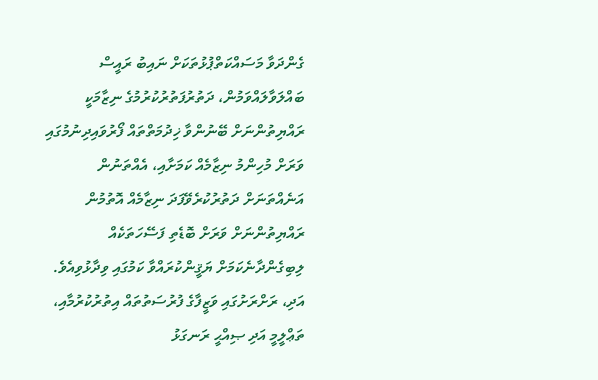ގެންދަވާ މަސައްކަތްޕުޅުތަކަށް ނައިބު ރައީސް ބައްލަވާލައްވަމުން، ދަތުރުފަތުރުކުރުމުގެ ނިޒާމަކީ ރައްޔިތުންނަށް ބޭނުންވާ ޚިދުމަތްތައް ފޯރުވައިދިނުމުގައި ވަރަށް މުހިންމު ނިޒާމެއް ކަމަށާއި، އެއްތަނުން އަނެއްތަނަށް ދަތުރުކުރެވޭފަދަ ނިޒާމެއް އޮތުމުން ރައްޔިތުންނަށް ވަރަށް ބޮޑެތި ފަސޭހަތަކެއް ލިބިގެންދާނެކަމަށް ޔަޤީންކުރައްވާ ކަމުގައި ވިދާޅުވިއެވެ. އަދި، ރަށްރަށުގައި ވަޒީފާގެ ފުރުސަތުތައް އިތުރުކުރުމާއި، ތަޢްލީމީ އަދި ޞިއްޙީ ރަނގަޅު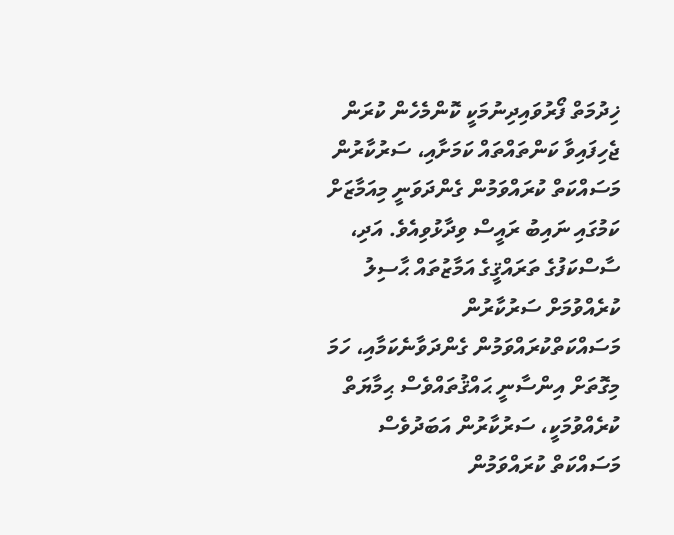ޚިދުމަތް ފޯރުވައިދިނުމަކީ ކޮންމެހެން ކުރަން ޖެހިފައިވާ ކަންތައްތައް ކަމަށާއި، ސަރުކާރުން މަސައްކަތް ކުރައްވަމުން ގެންދަވަނީ މިއަމާޒަށް ކަމުގައި ނައިބު ރައީސް ވިދާޅުވިއެވެ. އަދި، ސާސްކަފުގެ ތަރައްޤީގެ އަމާޒުތައް ޙާސިލު ކުރެއްވުމަށް ސަރުކާރުން މަސައްކަތްކުރައްވަމުން ގެންދަވާނެކަމާއި، ހަމަ މިގޮތަށް އިންސާނީ ޙައްޤުތައްވެސް ޙިމާޔަތް ކުރެއްވުމަކީ، ސަރުކާރުން އަބަދުވެސް މަސައްކަތް ކުރައްވަމުން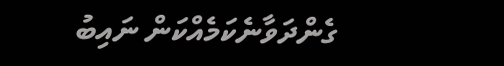ގެންދަވާނެކަމެއްކަން ނައިބު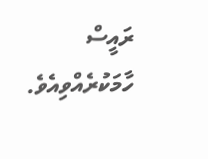ރައީސް ހާމަކުރެއްވިއެވެ.